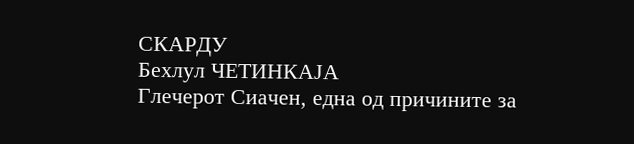СКАРДУ
Бехлул ЧЕТИНКАЈА
Глечерот Сиачен, една од причините за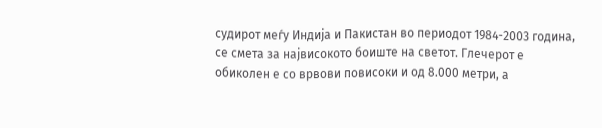судирот меѓу Индија и Пакистан во периодот 1984-2003 година, се смета за највисокото боиште на светот. Глечерот е обиколен е со врвови повисоки и од 8.000 метри, а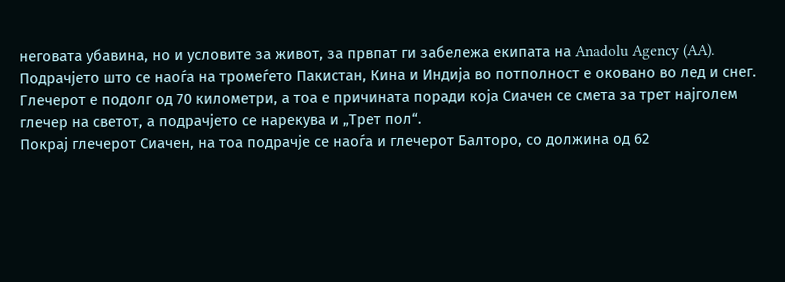неговата убавина, но и условите за живот, за првпат ги забележа екипата на Anadolu Agency (AA).
Подрачјето што се наоѓа на тромеѓето Пакистан, Кина и Индија во потполност е оковано во лед и снег. Глечерот е подолг од 70 километри, а тоа е причината поради која Сиачен се смета за трет најголем глечер на светот, а подрачјето се нарекува и „Трет пол“.
Покрај глечерот Сиачен, на тоа подрачје се наоѓа и глечерот Балторо, со должина од 62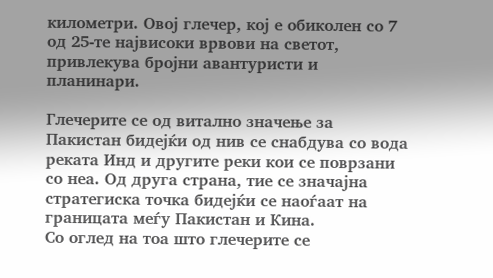километри. Овој глечер, кој е обиколен со 7 од 25-те највисоки врвови на светот, привлекува бројни авантуристи и планинари.

Глечерите се од витално значење за Пакистан бидејќи од нив се снабдува со вода реката Инд и другите реки кои се поврзани со неа. Од друга страна, тие се значајна стратегиска точка бидејќи се наоѓаат на границата меѓу Пакистан и Кина.
Со оглед на тоа што глечерите се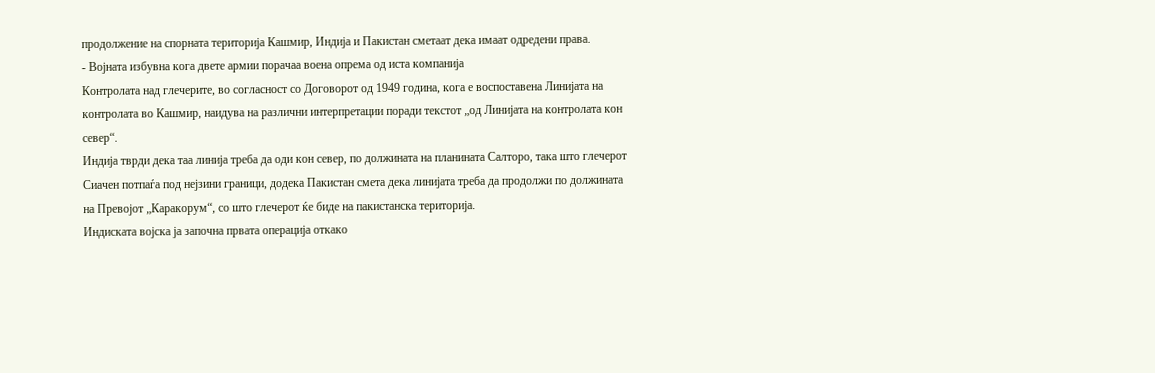продолжение на спорната територија Кашмир, Индија и Пакистан сметаат дека имаат одредени права.
- Војната избувна кога двете армии порачаа воена опрема од иста компанија
Контролата над глечерите, во согласност со Договорот од 1949 година, кога е воспоставена Линијата на контролата во Кашмир, наидува на различни интерпретации поради текстот „од Линијата на контролата кон север“.
Индија тврди дека таа линија треба да оди кон север, по должината на планината Салторо, така што глечерот Сиачен потпаѓа под нејзини граници, додека Пакистан смета дека линијата треба да продолжи по должината на Превојот „Каракорум“, со што глечерот ќе биде на пакистанска територија.
Индиската војска ја започна првата операција откако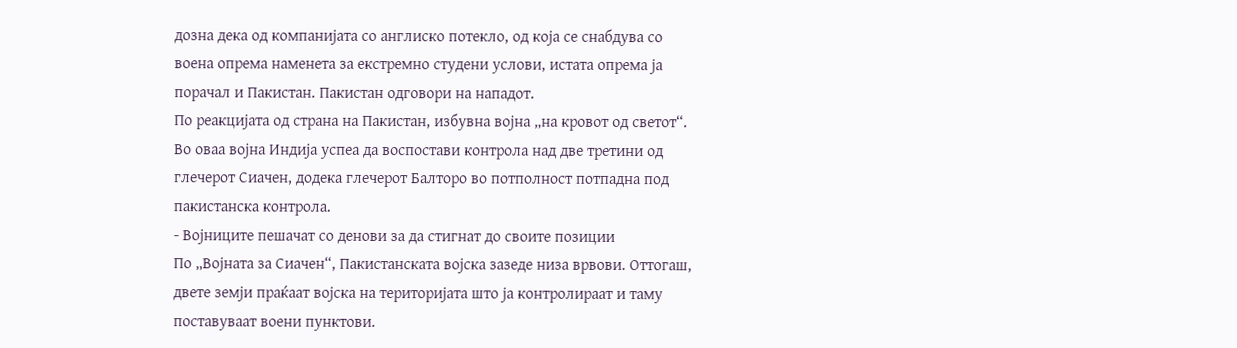дозна дека од компанијата со англиско потекло, од која се снабдува со воена опрема наменета за екстремно студени услови, истата опрема ја порачал и Пакистан. Пакистан одговори на нападот.
По реакцијата од страна на Пакистан, избувна војна „на кровот од светот“.
Во оваа војна Индија успеа да воспостави контрола над две третини од глечерот Сиачен, додека глечерот Балторо во потполност потпадна под пакистанска контрола.
- Војниците пешачат со денови за да стигнат до своите позиции
По „Војната за Сиачен“, Пакистанската војска зазеде низа врвови. Оттогаш, двете земји праќаат војска на територијата што ја контролираат и таму поставуваат воени пунктови.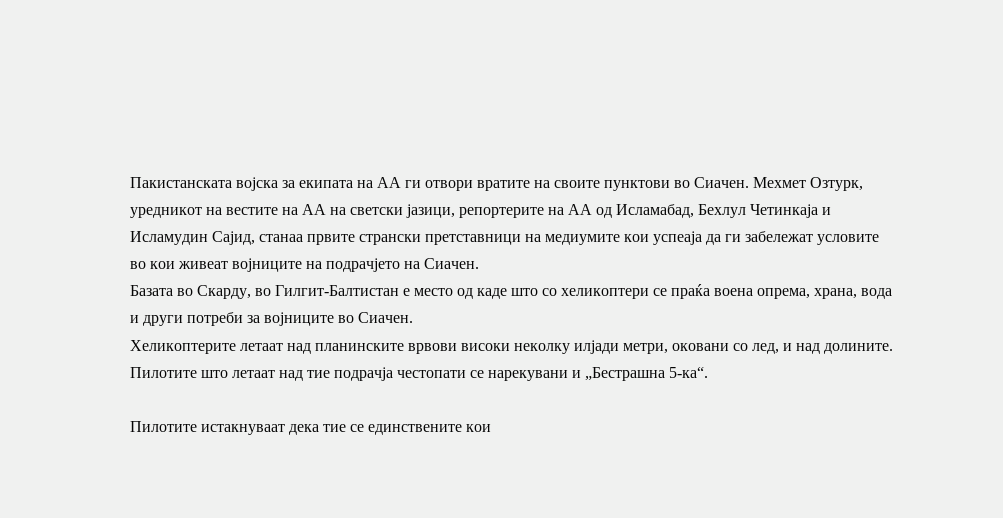Пакистанската војска за екипата на АА ги отвори вратите на своите пунктови во Сиачен. Мехмет Озтурк, уредникот на вестите на АА на светски јазици, репортерите на АА од Исламабад, Бехлул Четинкаја и Исламудин Сајид, станаа првите странски претставници на медиумите кои успеаја да ги забележат условите во кои живеат војниците на подрачјето на Сиачен.
Базата во Скарду, во Гилгит-Балтистан е место од каде што со хеликоптери се праќа воена опрема, храна, вода и други потреби за војниците во Сиачен.
Хеликоптерите летаат над планинските врвови високи неколку илјади метри, оковани со лед, и над долините. Пилотите што летаат над тие подрачја честопати се нарекувани и „Бестрашна 5-ка“.

Пилотите истакнуваат дека тие се единствените кои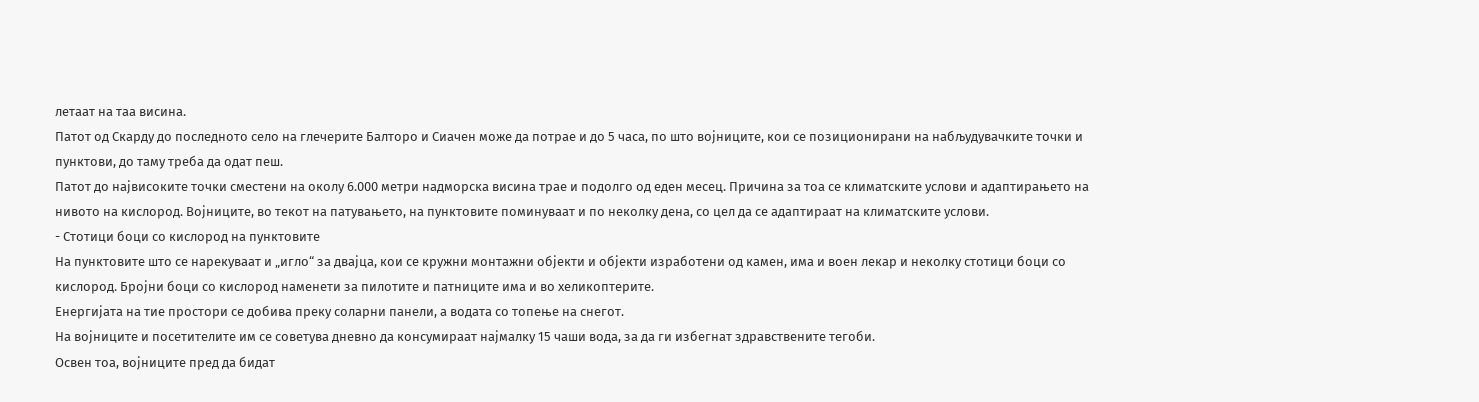летаат на таа висина.
Патот од Скарду до последното село на глечерите Балторо и Сиачен може да потрае и до 5 часа, по што војниците, кои се позиционирани на набљудувачките точки и пунктови, до таму треба да одат пеш.
Патот до највисоките точки сместени на околу 6.000 метри надморска висина трае и подолго од еден месец. Причина за тоа се климатските услови и адаптирањето на нивото на кислород. Војниците, во текот на патувањето, на пунктовите поминуваат и по неколку дена, со цел да се адаптираат на климатските услови.
- Стотици боци со кислород на пунктовите
На пунктовите што се нарекуваат и „игло“ за двајца, кои се кружни монтажни објекти и објекти изработени од камен, има и воен лекар и неколку стотици боци со кислород. Бројни боци со кислород наменети за пилотите и патниците има и во хеликоптерите.
Енергијата на тие простори се добива преку соларни панели, а водата со топење на снегот.
На војниците и посетителите им се советува дневно да консумираат најмалку 15 чаши вода, за да ги избегнат здравствените тегоби.
Освен тоа, војниците пред да бидат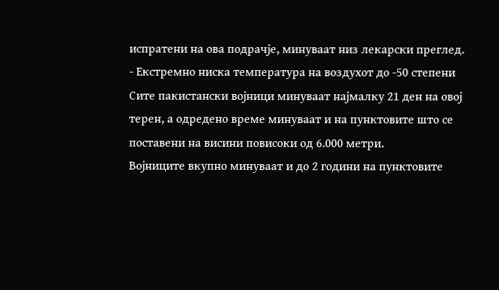испратени на ова подрачје, минуваат низ лекарски преглед.
- Екстремно ниска температура на воздухот до -50 степени
Сите пакистански војници минуваат најмалку 21 ден на овој терен, а одредено време минуваат и на пунктовите што се поставени на висини повисоки од 6.000 метри.
Војниците вкупно минуваат и до 2 години на пунктовите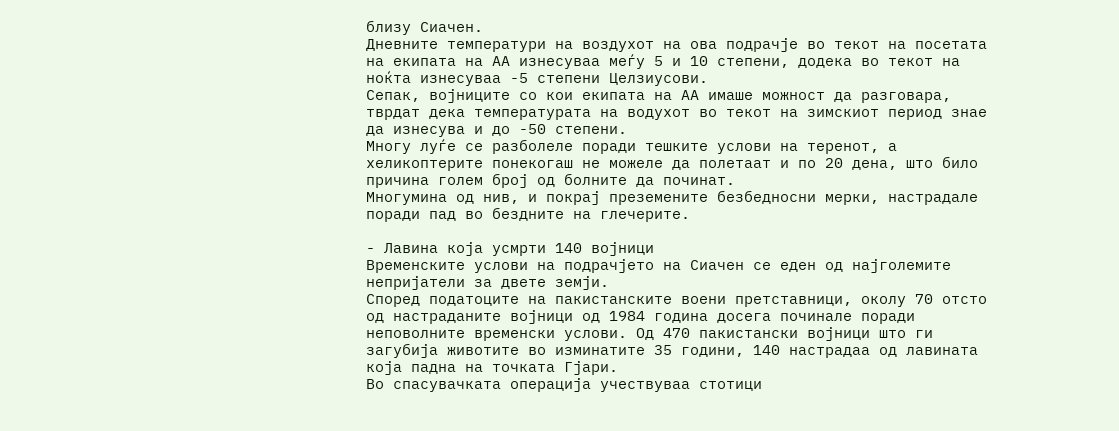близу Сиачен.
Дневните температури на воздухот на ова подрачје во текот на посетата на екипата на АА изнесуваа меѓу 5 и 10 степени, додека во текот на ноќта изнесуваа -5 степени Целзиусови.
Сепак, војниците со кои екипата на АА имаше можност да разговара, тврдат дека температурата на водухот во текот на зимскиот период знае да изнесува и до -50 степени.
Многу луѓе се разболеле поради тешките услови на теренот, а хеликоптерите понекогаш не можеле да полетаат и по 20 дена, што било причина голем број од болните да починат.
Многумина од нив, и покрај преземените безбедносни мерки, настрадале поради пад во бездните на глечерите.

- Лавина која усмрти 140 војници
Временските услови на подрачјето на Сиачен се еден од најголемите непријатели за двете земји.
Според податоците на пакистанските воени претставници, околу 70 отсто од настраданите војници од 1984 година досега починале поради неповолните временски услови. Од 470 пакистански војници што ги загубија животите во изминатите 35 години, 140 настрадаа од лавината која падна на точката Гјари.
Во спасувачката операција учествуваа стотици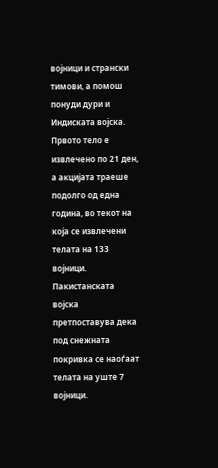војници и странски тимови, а помош понуди дури и Индиската војска.
Првото тело е извлечено по 21 ден, а акцијата траеше подолго од една година, во текот на која се извлечени телата на 133 војници. Пакистанската војска претпоставува дека под снежната покривка се наоѓаат телата на уште 7 војници.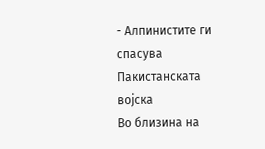- Алпинистите ги спасува Пакистанската војска
Во близина на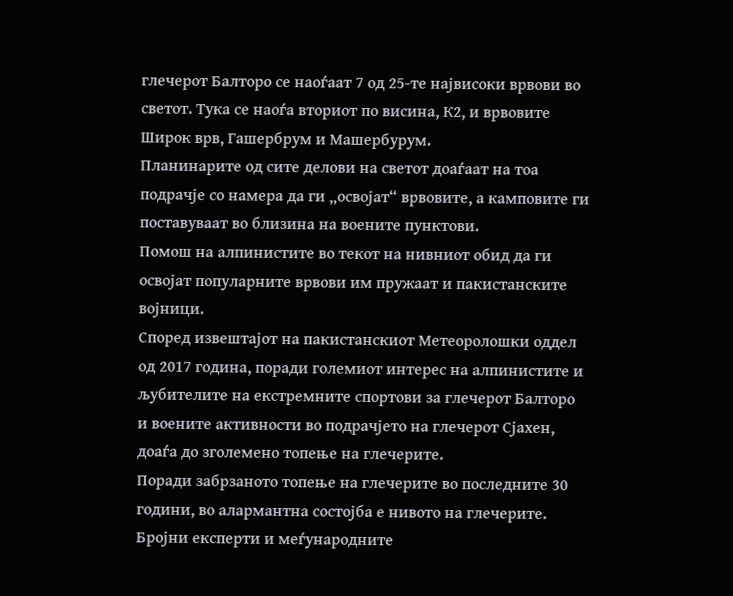глечерот Балторо се наоѓаат 7 од 25-те највисоки врвови во светот. Тука се наоѓа вториот по висина, К2, и врвовите Широк врв, Гашербрум и Машербурум.
Планинарите од сите делови на светот доаѓаат на тоа подрачје со намера да ги „освојат“ врвовите, а камповите ги поставуваат во близина на воените пунктови.
Помош на алпинистите во текот на нивниот обид да ги освојат популарните врвови им пружаат и пакистанските војници.
Според извештајот на пакистанскиот Метеоролошки оддел од 2017 година, поради големиот интерес на алпинистите и љубителите на екстремните спортови за глечерот Балторо и воените активности во подрачјето на глечерот Сјахен, доаѓа до зголемено топење на глечерите.
Поради забрзаното топење на глечерите во последните 30 години, во алармантна состојба е нивото на глечерите.
Бројни експерти и меѓународните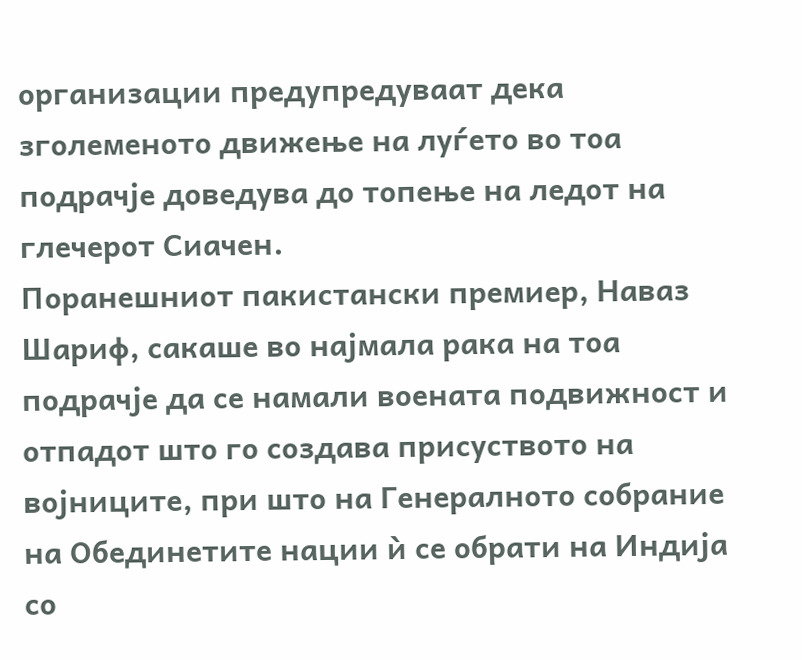организации предупредуваат дека зголеменото движење на луѓето во тоа подрачје доведува до топење на ледот на глечерот Сиачен.
Поранешниот пакистански премиер, Наваз Шариф, сакаше во најмала рака на тоа подрачје да се намали воената подвижност и отпадот што го создава присуството на војниците, при што на Генералното собрание на Обединетите нации ѝ се обрати на Индија со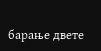барање двете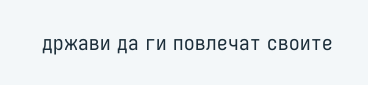држави да ги повлечат своите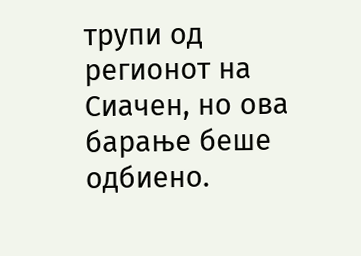трупи од регионот на Сиачен, но ова барање беше одбиено.